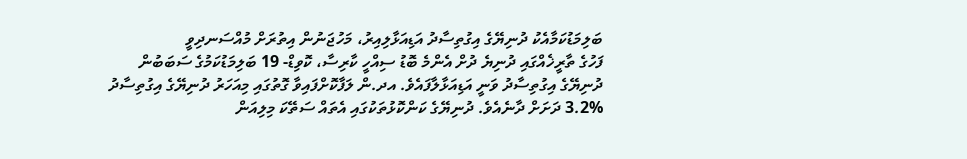ބަލިމަޑުކަމާއެކު ދުނިޔޭގެ އިގުތިސާދު އަޑިއަޅާލިއިރު، މަހުޖަނުން އިތުރަށް މުއްސަނދިވީ
ފަހުގެ ތާރީޚެއްގައި ދުނިޔެ ދުށް އެންމެ ބޮޑު ސިއްހީ ކާރިސާ، ކޮވިޑް- 19 ބަލިމަޑުކަމުގެ ސަބަބުން ދުނިޔޭގެ އިގުތިސާދު ވަނީ އަޑިއަޅާލާފައެވެ. އދ.ން ލަފާކޮށްފައިވާ ގޮތުގައި މިއަހަރު ދުނިޔޭގެ އިގުތިސާދު %3.2 ދަށަށް ދާނެއެވެ. ދުނިޔޭގެ ކަންކޮޅުތަކުގައި އެތައް ސަތޭކަ މިލިއަން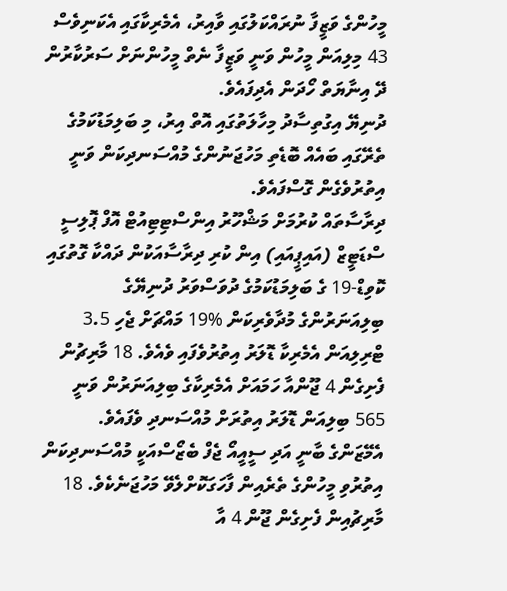މީހުންގެ ވަޒީފާ ނުރައްކަލުގައި ވާއިރު، އެމެރިކާގައި އެކަނިވެސް 43 މިލިއަން މީހުން ވަނީ ވަޒީފާ ނެތް މީހުންނަށް ސަރުކާރުން ދޭ އިނާޔަތް ހޯދަން އެދިފައެވެ.
ދުނިޔޭ އިގުތިސާދު މިހާލަތުގައި އޮތް އިރު، މި ބަލިމަޑުކަމުގެ ތެރޭގައި ބައެއް ބޮޑެތި މަހުޖަނުންގެ މުއްސަނދިކަން ވަނީ އިތުރުވެގެން ގޮސްފައެވެ.
ދިރާސާތައް ކުރުމަށް މަޝްހޫރު އިންސްޓިޓިއުޓް އޮފް ޕޮލިސީ ސްޑަޓީޒް (އައިޕީއައި) އިން ކުރި ދިރާސާއަކުން ދައްކާ ގޮތުގައި ކޮވިޑް-19 ގެ ބަލިމަޑުކަމުގެ ދުވަސްވަރު ދުނިޔޭގެ ބިލިއަނަރުންގެ މުދާވެރިކަން %19 މައްޗަށް ޖެހި 3.5 ޓްރިލިއަން އެމެރިކާ ޑޮލަރު އިތުރުވެފައި ވެއެވެ. 18 މާރިޗުން ފެށިގެން 4 ޖޫންއާ ހަމައަށް އެމެރިކާގެ ބިލިއަނަރުން ވަނީ 565 ބިލިއަން ޑޮލަރު އިތުރަށް މުއްސަނދި ވެފައެވެ.
އެމޭޒަންގެ ބާނީ އަދި ސީއީއޯ ޖެފް ބެޒޯސްއަކީ މުއްސަނދިކަން އިތުރުވި މީހުންގެ ތެރެއިން ފާހަގަކޮށްލެވޭ މަހުޖަނެކެވެ. 18 މާރިޗުއިން ފެށިގެން ޖޫން 4 އާ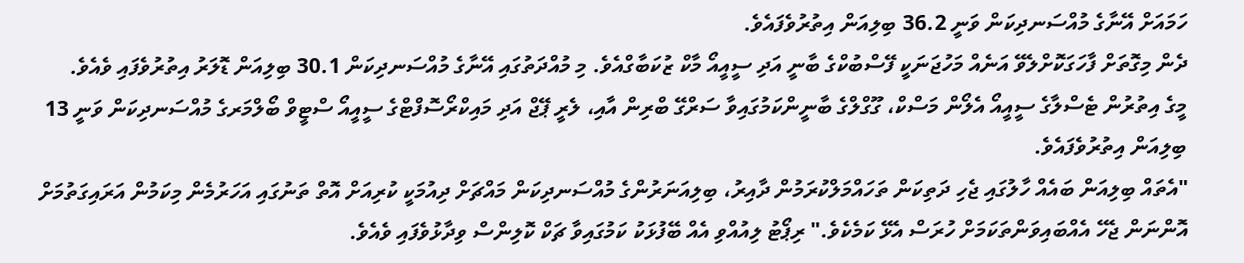ހަމައަށް އޭނާގެ މުއްސަނދިކަން ވަނީ 36.2 ބިލިއަން އިތުރުވެފައެވެ.
ދެން މިގޮތަށް ފާހަގަކޮށްލެވޭ އަނެއް މަހުޖަނަކީ ފޭސްބުކްގެ ބާނީ އަދި ސީއީއޯ މާކް ޒުކަބާގްއެވެ. މި މުއްދަތުގައި އޭނާގެ މުއްސަނދިކަން 30.1 ބިލިއަން ޑޮލަރު އިތުރުވެފައި ވެއެވެ.
މީގެ އިތުރުން ޓެސްލާގެ ސީއީއޯ އެލޯން މަސްކް، ގޫގްލްގެ ބާނީންކަމުގައިވާ ސަރްގޭ ބްރިން އާއި، ލެރީ ޕޭޖް އަދި މައިކްރޯސޮފްޓްގެ ސީއީއޯ ސްޓީވް ބޯލްމަރގެ މުއްސަނދިކަން ވަނީ 13 ބިލިއަން އިތުރުވެފައެވެ.
"އެތައް ބިލިއަން ބައެއް ހާލުގައި ޖެހި ދަތިކަން ތަހައްމަލްކުރަމުން ދާއިރު، ބިލިއަނަރުންގެ މުއްސަނދިކަން މައްޗަށް ދިއުމަކީ ކުރިއަށް އޮތް ތަނުގައި އަހަރުމެން މިކަމުން އަރައިގަތުމަށް އޮންނަން ޖެހޭ އެއްބައިވަންތަކަމަށް ހުރަސް އެޅޭ ކަމެކެވެ." ރިޕޯޓު ލިއުއްވި އެއް ބޭފުޅަކު ކަމުގައިވާ ޗަކް ކޮލިންސް ވިދާޅުވެފައި ވެއެވެ.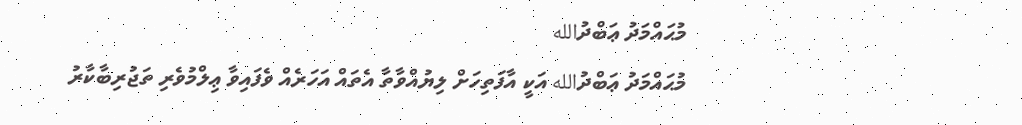މުޙައްމަދު ޢަބްދުالله
މުޙައްމަދު ޢަބްދުالله އަކީ އާފަތިހަށް ލިޔުއްވާތާ އެތައް އަހަރެއް ވެފައިވާ ޢިލްމުވެރި ތަޖުރިބާކާރު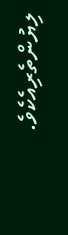ލިޔުންތެރިއެކެވެ.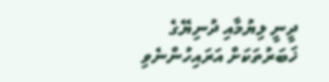ދީނީ ލިޔުމާއި ދުނިޔޭގެ ޚަބަރުތަކަށް އަރައިހުންނެވި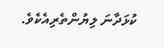ކުޅަދާނަ ލިޔުންތެރިއެކެވެ.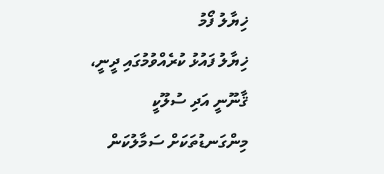ޚިޔާލު ފޯމު
ޚިޔާލު ފައުޅު ކުރެއްވުމުގައި ދީނީ، ޤާނޫނީ އަދި ސުލޫކީ މިންގަނޑުތަކަށް ސަމާލުކަން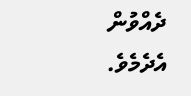ދެއްވުން އެދެމެވެ.